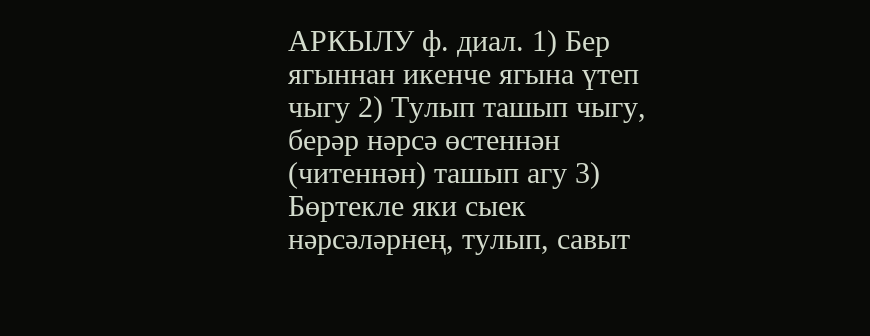АРКЫЛУ ф. диал. 1) Бер ягыннан икенче ягына үтеп чыгу 2) Тулып ташып чыгу, берәр нәрсә өстеннән (читеннән) ташып агу 3) Бөртекле яки сыек нәрсәләрнең, тулып, савыт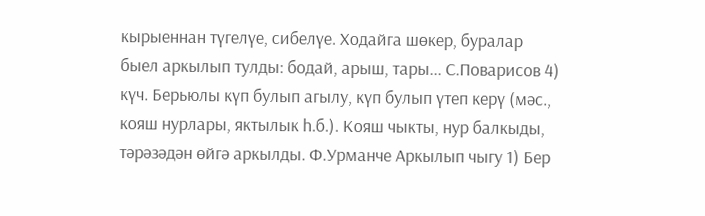кырыеннан түгелүе, сибелүе. Ходайга шөкер, буралар быел аркылып тулды: бодай, арыш, тары... С.Поварисов 4) күч. Берьюлы күп булып агылу, күп булып үтеп керү (мәс., кояш нурлары, яктылык һ.б.). Кояш чыкты, нур балкыды, тәрәзәдән өйгә аркылды. Ф.Урманче Аркылып чыгу 1) Бер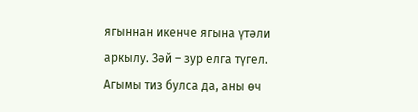ягыннан икенче ягына үтәли аркылу. Зәй – зур елга түгел. Агымы тиз булса да, аны өч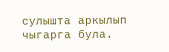сулышта аркылып чыгарга була.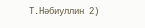Т.Нәбиуллин 2)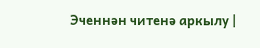Эченнән читенә аркылу |